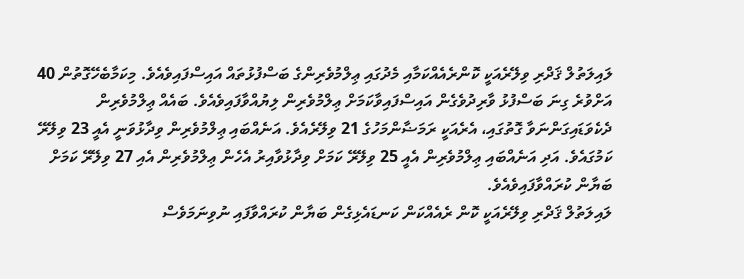ލައިލަތުލް ޤަދްރި ވިލޭރެއަކީ ކޮންރެއެއްކަމާއި މެދުގައި ޢިލްމުވެރިންގެ ބަސްފުޅުތައް އައިސްފައިވެއެވެ. މިކަމާބެހޭގޮތުން 40 އަށްވުރެ ގިނަ ބަސްފުޅު ވާރިދުވެގެން އައިސްފައިވާކަމަށް ޢިލްމުވެރިން ލިޔުއްވާފައިވެއެވެ. ބައެއް ޢިލްމުވެރިން ދެކެވަޑައިގަންނަވާ ގޮތުގައި، އެރެއަކީ ރަމަޟާންމަހުގެ 21 ވިލޭރެއެވެ. އަނެއްބައި ޢިލްމުވެރިން ވިދާޅުވަނީ އެއީ 23 ވިލޭރޭ ކަމުގައެވެ. އަދި އަނެއްބައި ޢިލްމުވެރިން އެއީ 25 ވިލޭރޭ ކަމަށް ވިދާޅުވާއިރު އެހެން ޢިލްމުވެރިން އެއި 27 ވިލޭރޭ ކަމަށް ބަޔާން ކުރައްވާފައިވެއެވެ.
ލައިލަތުލް ޤަދްރި ވިލޭރެއަކީ ކޮން ރެއެއްކަން ކަނޑައެޅިގެން ބަޔާން ކުރައްވާފައި ނުވިނަމަވެސް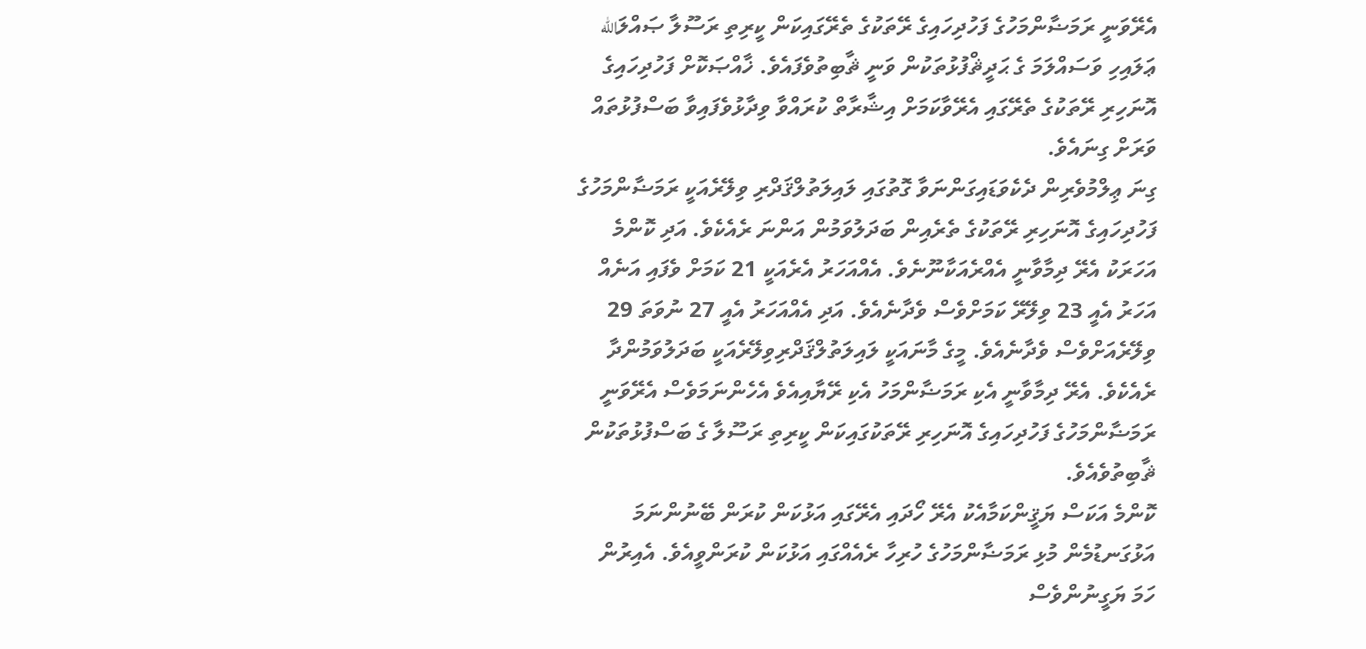އެރޭވަނީ ރަމަޟާންމަހުގެ ފަހުދިހައިގެ ރޭތަކުގެ ތެރޭގައިކަން ކީރިތި ރަސޫލާ ޞައްލަالله ޢަލައިހި ވަސައްލަމަ ގެ ޙަދީޘްފުޅުތަކުން ވަނީ ޘާބިތުވެފައެވެ. ޚާއްޞަކޮށް ފަހުދިހައިގެ އޮނަހިރި ރޭތަކުގެ ތެރޭގައި އެރޭވާކަމަށް އިޝާރާތް ކުރައްވާ ވިދާޅުވެފައިވާ ބަސްފުޅުތައް ވަރަށް ގިނައެވެ.
ގިނަ ޢިލްމުވެރިން ދެކެވަޑައިގަންނަވާ ގޮތުގައި ލައިލަތުލްޤަދްރި ވިލޭރެއަކީ ރަމަޟާންމަހުގެ ފަހުދިހައިގެ އޮނަހިރި ރޭތަކުގެ ތެރެއިން ބަދަލުވަމުން އަންނަ ރެއެކެވެ. އަދި ކޮންމެ އަހަރަކު އެރޭ ދިމާވާނީ އެއްރެއަކާނޫނެވެ. އެއްއަހަރު އެރެއަކީ 21 ކަމަށް ވެފައި އަނެއް އަހަރު އެއީ 23 ވިލޭރޭ ކަމަށްވެސް ވެދާނެއެވެ. އަދި އެއްއަހަރު އެއީ 27 ނުވަތަ 29 ވިލޭރެއަށްވެސް ވެދާނެއެވެ. މީގެ މާނައަކީ ލައިލަތުލްޤަދްރިވިލޭރެއަކީ ބަދަލުވަމުންދާ ރެއެކެވެ. އެރޭ ދިމާވާނީ އެކި ރަމަޟާންމަހު އެކި ރޭޔާއިއެވެ އެހެންނަމަވެސް އެރޭވަނީ ރަމަޟާންމަހުގެ ފަހުދިހައިގެ އޮނަހިރި ރޭތަކުގައިކަން ކީރިތި ރަސޫލާ ގެ ބަސްފުޅުތަކުން ޘާބިތުވެއެވެ.
ކޮންމެ އަކަސް ޔަޤީންކަމާއެކު އެރޭ ހޯދައި އެރޭގައި އަޅުކަން ކުރަން ބޭނުންނަމަ އަޅުގަނޑުމެން މުޅި ރަމަޟާންމަހުގެ ހުރިހާ ރެއެއްގައި އަޅުކަން ކުރަންވީއެވެ. އެއިރުން ހަމަ ޔަގީނުންވެސް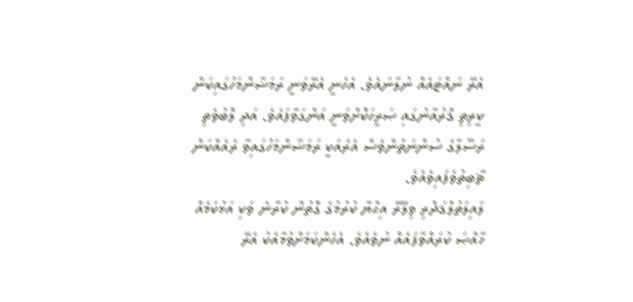އެރޭ ނައްޓައެއް ނުލާނައެވެ. އެހެނީ އެރޭވަނީ ރަމަޟާންމަހުގައިކަން ކީރިތި ޤްރުއާނުގައި ޞަރީހަކޮށްވަނީ އަންގަވާފައެވެ. އަދި ލޮބުވެތި ރަސޫލާގެ ސުންނަތުންވެސް އެރެއަކީ ރަމަޟާންމަހުގައިވާ ރެއެއްކަން ޘާބިތުވެފައިވެއެވެ.
ލައިލަތުލްޤަދްރި ވިލޭރޭ އިޙްޔާ ކުރުމުގެ ގޮތުން ކުރާނެ ވަކި އަޅުކަމެއް ޚާއްޞަ ކުރައްވާފައެއް ނުވެއެވެ. އެހެންކަމަށްވުމާއެކު އެރޭ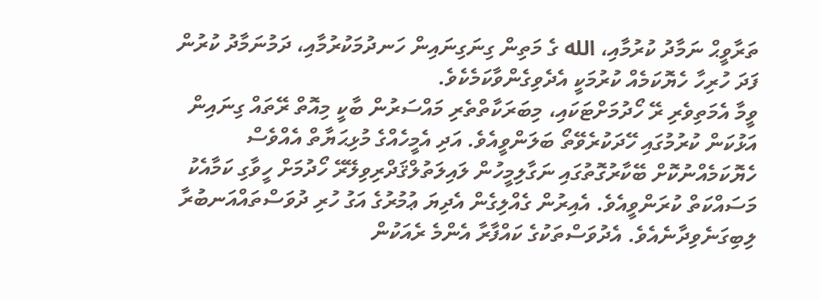ތަރާވީޙް ނަމާދު ކުރުމާއި، الله ގެ މަތިން ގިނަގިނައިން ހަނދުމަކުރުމާއި، ދަމުނަމާދު ކުރުން ފަދަ ހުރިހާ ހެޔޮކަމެއް ކުރުމަކީ އެދެވިގެންވާކަމެކެވެ.
ވީމާ އެމަތިވެރި ރޭ ހޯދުމަށްޓަކައި، މިބަރަކާތްތެރި މައްސަރުން ބާކީ މިއޮތް ރޭތައް ގިނައިން އަޅުކަން ކުރުމުގައި ހޭދަކުރެވޭތޯ ބަލަންވީއެވެ. އަދި އެމީހެއްގެ މުޅިޙަޔާތް އެއްވެސް ހެޔޮކަމެއްނުކޮށް ބޭކާރުގޮތުގައި ނަގާލިމީހުން ލައިލަތުލްޤަދްރިވިލޭރޭ ހޯދުމަށް ހީވާގި ކަމާއެކު މަސައްކަތް ކުރަންވީއެވެ. އެއިރުން ގެއްލިގެން އެދިޔަ ޢުމުރުގެ އަގު ހުރި ދުވަސްތައްއަނބުރާ ލިބިގަނެވިދާނެއެވެ. އެދުވަސްތަކުގެ ކައްފާރާ އެންމެ ރެއަކުން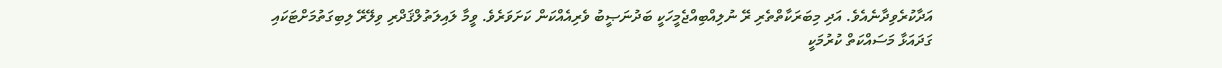އަދާކުރެވިދާނެއެވެ. އަދި މިބަރަކާތްތެރި ރޭ ނުލިއްބިއްޖެމީހަކީ ބަދުނަޞީބު ވެރިއެއްކަން ކަށަވަރެވެ. ވީމާ ލައިލަތުލްޤަދްރި ވިލޭރޭ ލިބިގަތުމަށްޓަކައި ގަދައަޅާ މަސައްކަތް ކުރުމަކީ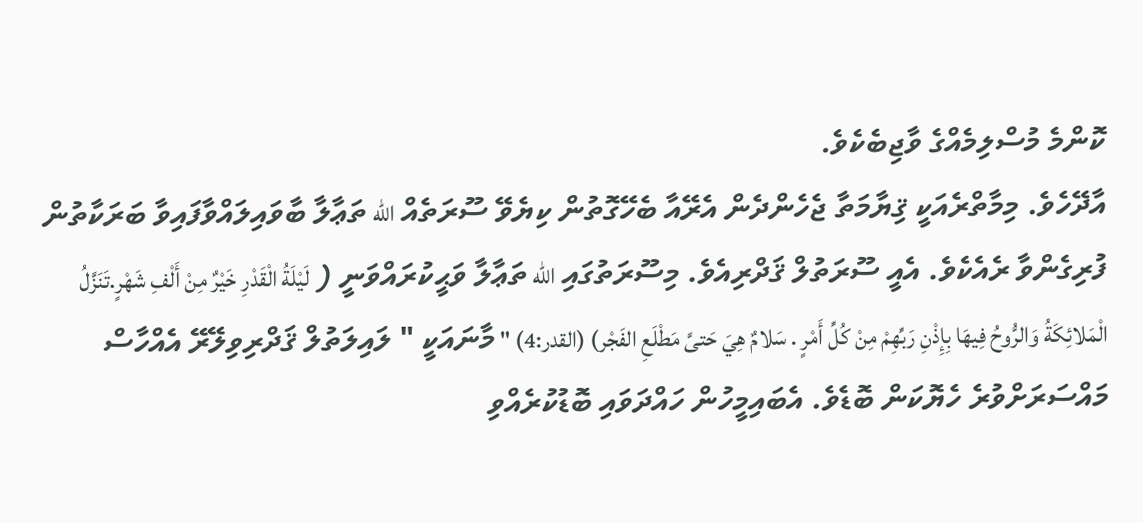ކޮންމެ މުސްލިމެއްގެ ވާޖިބެކެވެ.
އާދޭހެވެ. މިމާތްރެއަކީ ޤިޔާމަތާ ޖެހެންދެން އެރޭއާ ބެހޭގޮތުން ކިޔެވޭ ސޫރަތެއް الله ތަޢާލާ ބާވައިލައްވާފައިވާ ބަރަކާތުން ފުރިގެންވާ ރެއެކެވެ. އެއީ ސޫރަތުލް ޤަދްރިއެވެ. މިސޫރަތުގައި الله ތަޢާލާ ވަޙީކުރައްވަނީ ( لَيْلَةُ الْقَدْرِ خَيْرٌ مِنْ أَلْفِ شَهْرٍ.تَنَزَّلُ الْمَلائِكَةُ وَالرُّوحُ فِيهَا بِإِذْنِ رَبِّهِمْ مِنْ كُلِّ أَمْرٍ . سَلامٌ هِيَ حَتىَّ مَطْلَعِ الفَجْر) (القدر:4) " މާނައަކީ " ލައިލަތުލް ޤަދްރިވިލޭރޭ އެއްހާސް މައްސަރަށްވުރެ ހެޔޮކަން ބޮޑެވެ. އެބައިމީހުން ހައްދަވައި ބޮޑުކުރެއްވި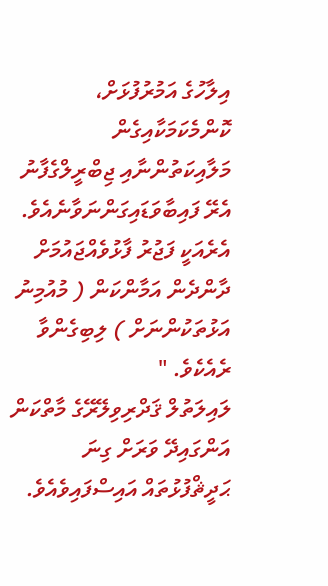އިލާހުގެ އަމުރުފުޅަށް، ކޮންމެކަމަކާއިގެން މަލާއިކަތުންނާއި ޖިބްރީލްގެފާނު އެރޭ ފައިބާވަޑައިގަންނަވާނެއެވެ. އެރެއަކީ ފަޖުރު ފާޅުވެއްޖައުމަށް ދާންދެން އަމާންކަން ( މުއުމިނު އަޅުތަކުންނަށް ) ލިބިގެންވާ ރެއެކެވެ. "
ލައިލަތުލް ޤަދްރިވިލޭރޭގެ މާތްކަން އަންގައިދޭ ވަރަށް ގިނަ ޙަދީޘްފުޅުތައް އައިސްފައިވެއެވެ.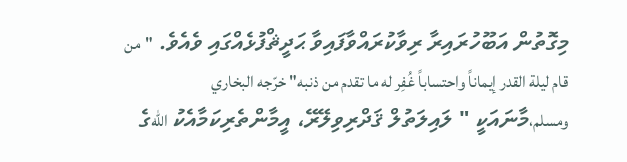މިގޮތުން އަބޫހުރައިރާ ރިވާކުރައްވާފައިވާ ޙަދީޘްފުޅެއްގައި ވެއެވެ. "من قام ليلة القدر إيماناً واحتساباً غُفِر له ما تقدم من ذنبه" خرّجه البخاري ومسلم،މާނައަކީ " ލައިލަތުލް ޤަދްރިވިލޭރޭ، އީމާންތެރިކަމާއެކު اللهގެ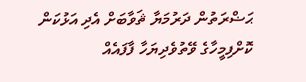ޙަޟްރަތުން ދަރުމަޔާ ޘަވާބަށް އެދި އަޅުކަން ކޮށްފިމީހާގެ ވޭތުވެދިޔަހާ ފާފައެއް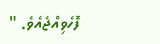ފޮހެވިއްޖެއެވެ. "